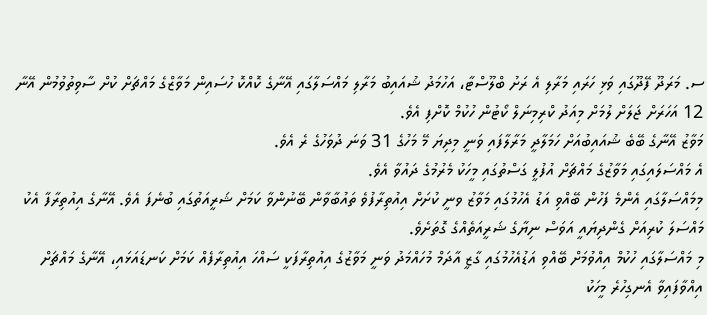ސ. މަރަދޫ ފޭދޫގައި ވަޅި ހަރައި މަރާލި އެ ރަށު ބްލޫސްޓާ، އަހުމަދު ޝުއައިބު މަރާލި މައްސަލާގައި އޭނާގެ ކޮއްކޮ ހުސައިން މަވާޒްގެ މައްޗަށް ކުށް ސާވިތުވުމުން އޭނާ 12 އަހަރަށް ޖަލަށް ލުމަށް މިއަދު ކްރިމިނަލް ކޯޓުން ހުކުމް ކޮށްފި އެވެ.
މަވާޒު އޭނާގެ ބޭބެ ޝުއައިބުއަށް ހަމަލާދީ މަރާލާފައި ވަނީ މިދިޔަ މޭ މަހުގެ 31 ވަނަ ދުވަހުގެ ރެ އެވެ.
އެ މައްސަލައިގައި މަވާޒުގެ މައްޗަށް އުފުލީ ގަސްތުގައި މީހަކު މެރުމުގެ ދައުވާ އެވެ.
މިމައްސަލާގައި އެންމެ ފަހުން ބޭއްވި އަޑު އެހުމުގައި މަވާޒު ވނީ ކުށަށް އިއުތިރާފުވެ ތައުބާވާން ބޭނުންވާ ކަމަށް ޝަރީއަތުގައި ބުނެފަ އެވެ. އޭނާގެ އިއުތިރާފާ އެކު މައްސަލަ ކުރިއަށް ގެންދިޔައީ އަވަސް ނިޔާގެ ޝަރީއަތެއްގެ ގޮތަށެވެ.
މި މައްސަލާގައި ހުކުމް އިއްވުމަށް ބޭއްވި އަޑުއެހުމުގައި ގާޒީ އާދަމް މުހައްމަދު ވަނީ މަވާޒުގެ އިއުތިރާފަކީ ސައްހަ އިއުތިރާފެއް ކަމަށް ކަނޑައަޅައި، އޭނާގެ މައްޗަށް އިއްވާފައިވާ އެނގިހުރެ މީހަކު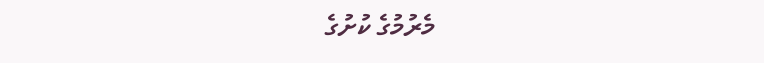މެރުމުގެ ކުށުގެ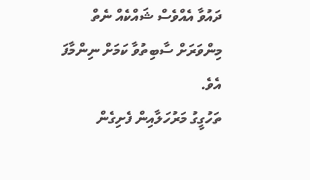ދައުވާ އެއްވެސް ޝައްކެއް ނެތް މިންވަރަށް ސާބިތުވާ ކަމަށް ނިންމާފަ އެވެ.
ތަހުގީގު މަރުހަލާއިން ފެށިގެން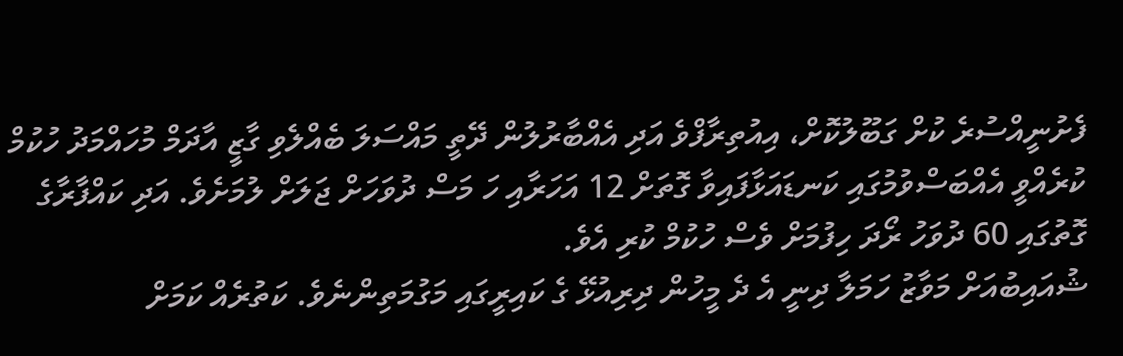ފެށުނީއްސުރެ ކުށް ގަބޫލުކޮށް، އިއުތިރާފްވެ އަދި އެއްބާރުލުން ދޭތީ މައްސަލަ ބެއްލެވި ގާޒީ އާދަމް މުހައްމަދު ހުކުމް ކުރެއްވީ އެއްބަސްވުމުގައި ކަނޑައަޅާފައިވާ ގޮތަށް 12 އަހަރާއި ހަ މަސް ދުވަހަށް ޖަލަށް ލުމަށެވެ. އަދި ކައްފާރާގެ ގޮތުގައި 60 ދުވަހު ރޯދަ ހިފުމަށް ވެސް ހުކުމް ކުރި އެވެ.
ޝުއައިބުއަށް މަވާޒު ހަމަލާ ދިނީ އެ ދެ މީހުން ދިރިއުޅޭ ގެ ކައިރީގައި މަގުމަތިންނެވެ. ކަތުރެއް ކަމަށް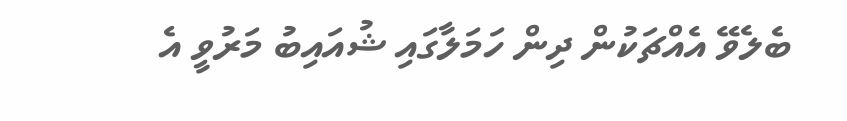ބެލެވޭ އެއްޗަކުން ދިން ހަމަލާގައި ޝުއައިބު މަރުވީ އެ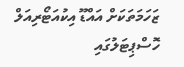ޒަހަމަތަކަށް އައްޑޫ އިކުއަޓޯރިއަލް ހޮސްޕިޓަލުގައި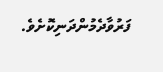ފަރުވާދެމުންދަނިކޮށެވެ.